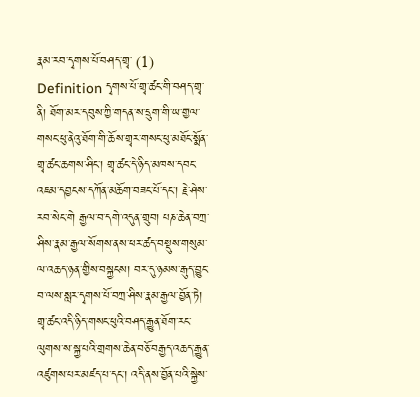རྣམ་རབ་དྭགས་པོ་བཤད་གྲྭ་ (1)
Definition དྭགས་པོ་གྲྭ་ཚང་གི་བཤད་གྲྭ་ནི། ཐོག་མར་དབུས་ཀྱི་གདན་ས་དྲུག་གི་ཡ་གྱལ་གསང་ཕུ་ནེའུ་ཐོག་གི་ཆོས་གྲྭར་གསང་ཕུ་མཐོང་སྨོན་གྲྭ་ཚང་ཆགས་ཤིང་། གྲྭ་ཚང་དེ་ཉིད་མཁས་དབང་འཇམ་དབྱངས་དཀོན་མཆོག་བཟང་པོ་དང་། རྗེ་ཤེས་རབ་སེང་གེ རྒྱལ་བ་དགེ་འདུན་གྲུབ། པཎ་ཆེན་བཀྲ་ཤིས་རྣམ་རྒྱལ་སོགས་ནས་ཕར་ཚད་བསྡུས་གསུམ་ལ་འཆད་ཉན་གྱིས་བསྐྱངས། བར་དུ་ཉམས་རྒུད་བྱུང་བ་ལས་སླར་དྭགས་པོ་བཀྲ་ཤིས་རྣམ་རྒྱལ་བྱོན་ཏེ། གྲྭ་ཚང་འདི་ཉིད་གསང་ཕུའི་བཤད་རྒྱུན་ཐོག་རང་ལུགས་ས་སྐྱ་པའི་གྲགས་ཆེན་བཅོ་བརྒྱད་འཆད་རྒྱུན་འཛུགས་པར་མཛད་པ་དང་། འདི་ནས་བྱོན་པའི་སྐྱེས་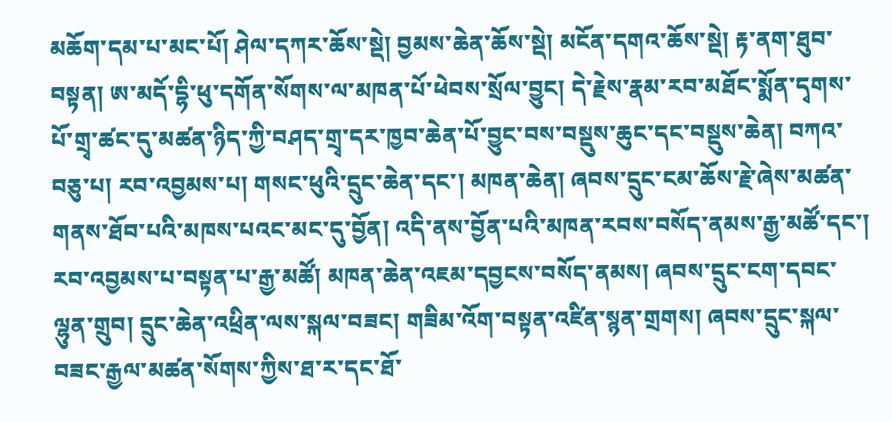མཆོག་དམ་པ་མང་པོ། ཤེལ་དཀར་ཆོས་སྡེ། བྱམས་ཆེན་ཆོས་སྡེ། མངོན་དགའ་ཆོས་སྡེ། རྟ་ནག་ཐུབ་བསྟན། ཨ་མདོ་དྷི་ཕུ་དགོན་སོགས་ལ་མཁན་པོ་ཕེབས་སྲོལ་བྱུང། དེ་རྗེས་རྣམ་རབ་མཐོང་སྨོན་དྭགས་པོ་གྲྭ་ཚང་དུ་མཚན་ཉིད་ཀྱི་བཤད་གྲྭ་དར་ཁྱབ་ཆེན་པོ་བྱུང་བས་བསྡུས་ཆུང་དང་བསྡུས་ཆེན། བཀའ་བཅུ་པ། རབ་འབྱམས་པ། གསང་ཕུའི་དྲུང་ཆེན་དང་། མཁན་ཆེན། ཞབས་དྲུང་ངམ་ཆོས་རྗེ་ཞེས་མཚན་གནས་ཐོབ་པའི་མཁས་པའང་མང་དུ་བྱོན། འདི་ནས་བྱོན་པའི་མཁན་རབས་བསོད་ནམས་རྒྱ་མཚོ་དང་། རབ་འབྱམས་པ་བསྟན་པ་རྒྱ་མཚོ། མཁན་ཆེན་འཇམ་དབྱངས་བསོད་ནམས། ཞབས་དྲུང་ངག་དབང་ལྷུན་གྲུབ། དྲུང་ཆེན་འཕྲིན་ལས་སྐལ་བཟང། གཟིམ་འོག་བསྟན་འཛིན་སྙན་གྲགས། ཞབས་དྲུང་སྐལ་བཟང་རྒྱལ་མཚན་སོགས་ཀྱིས་ཐ་ར་དང་ཐོ་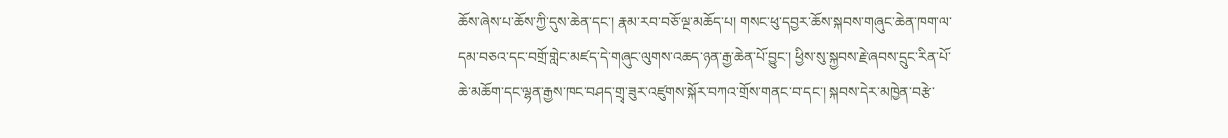ཆོས་ཞེས་པ་ཆོས་ཀྱི་དུས་ཆེན་དང་། རྣམ་རབ་བཅོ་ལྔ་མཆོད་པ། གསང་ཕུ་དབྱར་ཆོས་སྐབས་གཞུང་ཆེན་ཁག་ལ་དམ་བཅའ་དང་བགྲོ་གླེང་མཛད་དེ་གཞུང་ལུགས་འཆད་ཉན་རྒྱ་ཆེན་པོ་བྱུང་། ཕྱིས་སུ་སྐྱབས་རྗེ་ཞབས་དྲུང་རིན་པོ་ཆེ་མཆོག་དང་ལྷན་རྒྱས་ཁང་བཤད་གྲྭ་ཟུར་འཛུགས་སྐོར་བཀའ་གྲོས་གནང་བ་དང་། སྐབས་དེར་མཁྱེན་བརྩེ་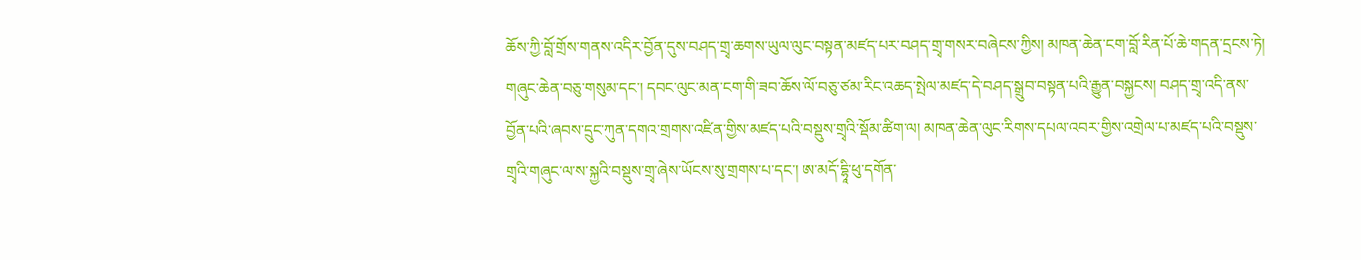ཆོས་ཀྱི་བློ་གྲོས་གནས་འདིར་བྱོན་དུས་བཤད་གྲྭ་ཆགས་ཡུལ་ལུང་བསྟན་མཛད་པར་བཤད་གྲྭ་གསར་བཞེངས་ཀྱིས། མཁན་ཆེན་ངག་བློ་རིན་པོ་ཆེ་གདན་དྲངས་ཏེ། གཞུང་ཆེན་བཅུ་གསུམ་དང་། དབང་ལུང་མན་ངག་གི་ཟབ་ཆོས་ལོ་བཅུ་ཙམ་རིང་འཆད་སྤེལ་མཛད་དེ་བཤད་སྒྲུབ་བསྟན་པའི་རྒྱུན་བསྐྱངས། བཤད་གྲྭ་འདི་ནས་བྱོན་པའི་ཞབས་དྲུང་ཀུན་དགའ་གྲགས་འཛིན་གྱིས་མཛད་པའི་བསྡུས་གྲྭའི་སྡོམ་ཚིག་ལ། མཁན་ཆེན་ལུང་རིགས་དཔལ་འབར་གྱིས་འགྲེལ་པ་མཛད་པའི་བསྡུས་གྲྭའི་གཞུང་ལ་ས་སྐྱའི་བསྡུས་གྲྭ་ཞེས་ཡོངས་སུ་གྲགས་པ་དང་། ཨ་མདོ་དྷཱི་ཕུ་དགོན་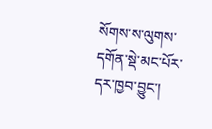སོགས་ས་ལུགས་དགོན་སྡེ་མང་པོར་དར་ཁྱབ་བྱུང་།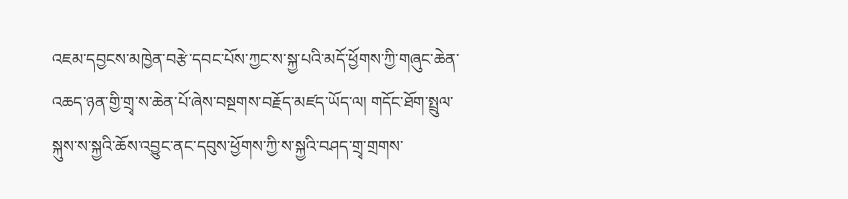འཇམ་དབྱངས་མཁྱེན་བརྩེ་དབང་པོས་ཀྱང་ས་སྐྱ་པའི་མདོ་ཕྱོགས་ཀྱི་གཞུང་ཆེན་འཆད་ཉན་གྱི་གྲྭ་ས་ཆེན་པོ་ཞེས་བསྔགས་བརྗོད་མཛད་ཡོད་ལ། གདོང་ཐོག་སྤྲུལ་སྐུས་ས་སྐྱའི་ཆོས་འབྱུང་ནང་དབུས་ཕྱོགས་ཀྱི་ས་སྐྱའི་བཤད་གྲྭ་གྲགས་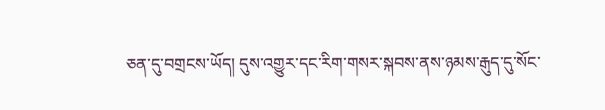ཅན་དུ་བགྲངས་ཡོད། དུས་འགྱུར་དང་རིག་གསར་སྐབས་ནས་ཉམས་རྒུད་དུ་སོང་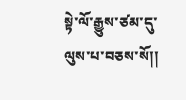སྟེ་ལོ་རྒྱུས་ཙམ་དུ་ལུས་པ་བཅས་སོ།།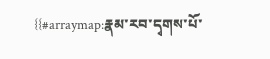{{#arraymap:རྣམ་རབ་དྭགས་པོ་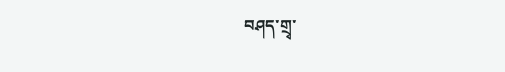བཤད་གྲྭ་